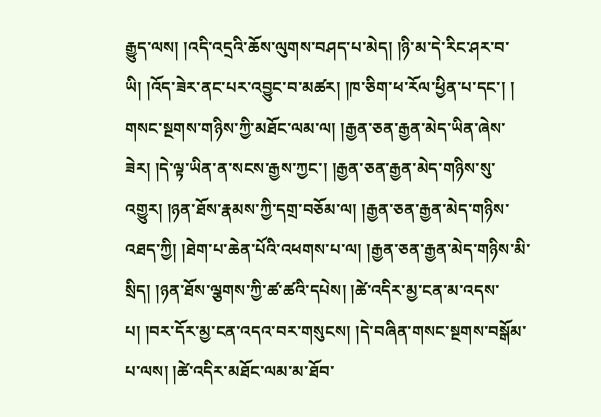རྒྱུད་ལས། །འདི་འདྲའི་ཆོས་ལུགས་བཤད་པ་མེད། །ཉི་མ་དེ་རིང་ཤར་བ་ཡི། །འོད་ཟེར་ནང་པར་འབྱུང་བ་མཚར། །ཁ་ཅིག་ཕ་རོལ་ཕྱིན་པ་དང་། །
གསང་སྔགས་གཉིས་ཀྱི་མཐོང་ལམ་ལ། །རྒྱན་ཅན་རྒྱན་མེད་ཡིན་ཞེས་ཟེར། །དེ་ལྟ་ཡིན་ན་སངས་རྒྱས་ཀྱང་། །རྒྱན་ཅན་རྒྱན་མེད་གཉིས་སུ་འགྱུར། །ཉན་ཐོས་རྣམས་ཀྱི་དགྲ་བཅོམ་ལ། །རྒྱན་ཅན་རྒྱན་མེད་གཉིས་འཐད་ཀྱི། །ཐེག་པ་ཆེན་པོའི་འཕགས་པ་ལ། །རྒྱན་ཅན་རྒྱན་མེད་གཉིས་མི་སྲིད། །ཉན་ཐོས་ལྕགས་ཀྱི་ཚ་ཚའི་དཔེས། །ཚེ་འདིར་མྱ་ངན་མ་འདས་པ། །བར་དོར་མྱ་ངན་འདའ་བར་གསུངས། །དེ་བཞིན་གསང་སྔགས་བསྒོམ་པ་ལས། །ཚེ་འདིར་མཐོང་ལམ་མ་ཐོབ་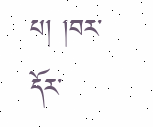པ། །བར་དོར་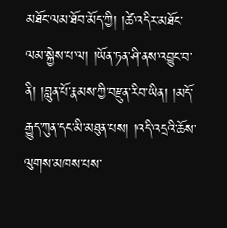མཐོང་ལམ་ཐོབ་མོད་ཀྱི། །ཚེ་འདིར་མཐོང་ལམ་སྐྱེས་པ་ལ། །ཡོན་ཏན་ཤི་ནས་འབྱུང་བ་ནི། །བླུན་པོ་རྣམས་ཀྱི་བརྫུན་རིབ་ཡིན། །མདོ་རྒྱུད་ཀུན་དང་མི་མཐུན་པས། །འདི་འདྲའི་ཆོས་ལུགས་མཁས་པས་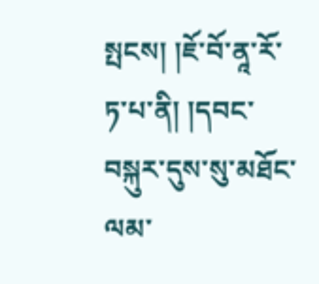སྤངས། །ཇོ་བོ་ནཱ་རོ་ཏ་པ་ནི། །དབང་བསྐུར་དུས་སུ་མཐོང་ལམ་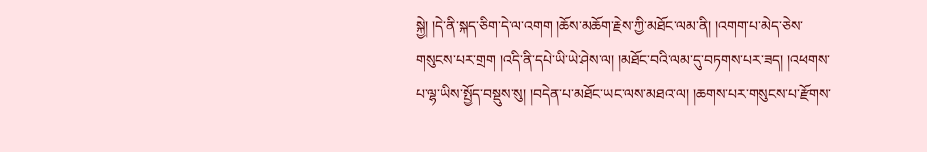སྐྱེ། །དེ་ནི་སྐད་ཅིག་དེ་ལ་འགག །ཆོས་མཆོག་རྗེས་ཀྱི་མཐོང་ལམ་ནི། །འགག་པ་མེད་ཅེས་གསུངས་པར་གྲག །འདི་ནི་དཔེ་ཡི་ཡེ་ཤེས་ལ། །མཐོང་བའི་ལམ་དུ་བཏགས་པར་ཟད། །འཕགས་པ་ལྷ་ཡིས་སྤྱོད་བསྡུས་སུ། །བདེན་པ་མཐོང་ཡང་ལས་མཐའ་ལ། །ཆགས་པར་གསུངས་པ་རྫོགས་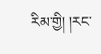རིམ་གྱི། །རང་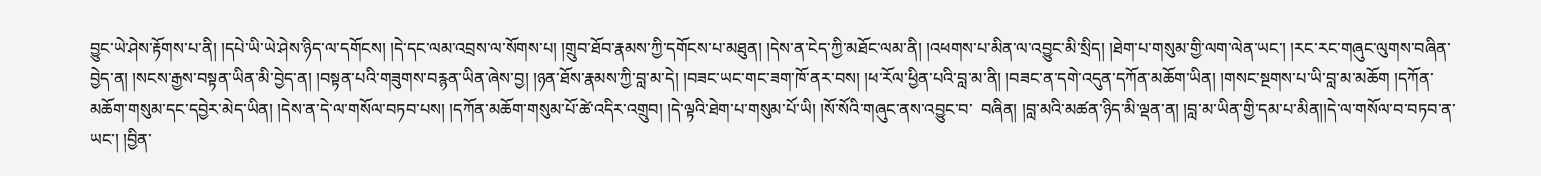བྱུང་ཡེ་ཤེས་རྟོགས་པ་ནི། །དཔེ་ཡི་ཡེ་ཤེས་ཉིད་ལ་དགོངས། །དེ་དང་ལམ་འབྲས་ལ་སོགས་པ། །གྲུབ་ཐོབ་རྣམས་ཀྱི་དགོངས་པ་མཐུན། །དེས་ན་ངེད་ཀྱི་མཐོང་ལམ་ནི། །འཕགས་པ་མིན་ལ་འབྱུང་མི་སྲིད། །ཐེག་པ་གསུམ་གྱི་ལག་ལེན་ཡང་། །རང་རང་གཞུང་ལུགས་བཞིན་བྱེད་ན། །སངས་རྒྱས་བསྟན་ཡིན་མི་བྱེད་ན། །བསྟན་པའི་གཟུགས་བརྙན་ཡིན་ཞེས་བྱ། །ཉན་ཐོས་རྣམས་ཀྱི་བླ་མ་དེ། །བཟང་ཡང་གང་ཟག་ཁོ་ནར་བས། །ཕ་རོལ་ཕྱིན་པའི་བླ་མ་ནི། །བཟང་ན་དགེ་འདུན་དཀོན་མཆོག་ཡིན། །གསང་སྔགས་པ་ཡི་བླ་མ་མཆོག །དཀོན་མཆོག་གསུམ་དང་དབྱེར་མེད་ཡིན། །དེས་ན་དེ་ལ་གསོལ་བཏབ་པས། །དཀོན་མཆོག་གསུམ་པོ་ཚེ་འདིར་འགྲུབ། །དེ་ལྟའི་ཐེག་པ་གསུམ་པོ་ཡི། །སོ་སོའི་གཞུང་ནས་འབྱུང་བ་  བཞིན། །བླ་མའི་མཚན་ཉིད་མི་ལྡན་ན། །བླ་མ་ཡིན་གྱི་དམ་པ་མིན།།དེ་ལ་གསོལ་བ་བཏབ་ན་ཡང་། །བྱིན་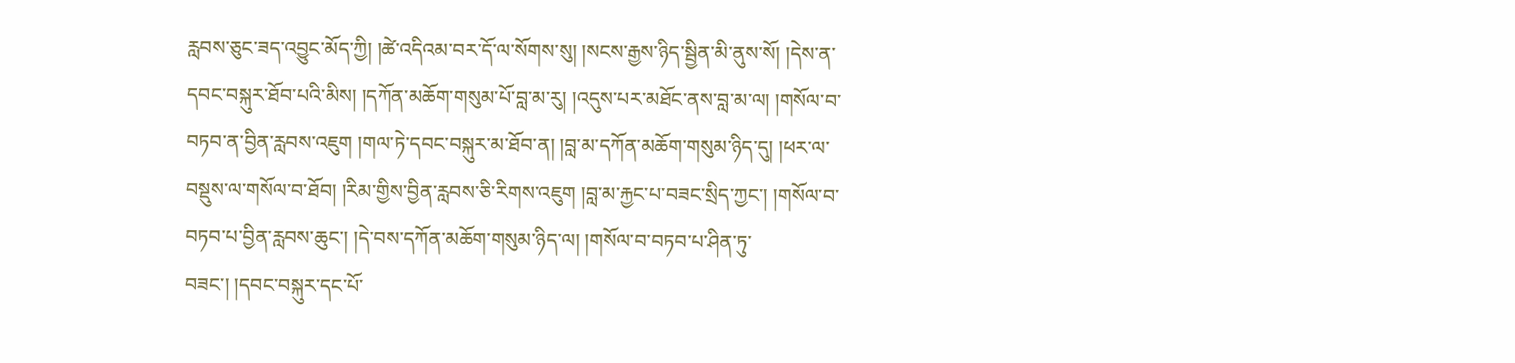རླབས་ཅུང་ཟད་འབྱུང་མོད་ཀྱི། །ཚེ་འདིའམ་བར་དོ་ལ་སོགས་སུ། །སངས་རྒྱས་ཉིད་སྦྱིན་མི་ནུས་སོ། །དེས་ན་དབང་བསྐུར་ཐོབ་པའི་མིས། །དཀོན་མཆོག་གསུམ་པོ་བླ་མ་རུ། །འདུས་པར་མཐོང་ནས་བླ་མ་ལ། །གསོལ་བ་བཏབ་ན་བྱིན་རླབས་འཇུག །གལ་ཏེ་དབང་བསྐུར་མ་ཐོབ་ན། །བླ་མ་དཀོན་མཆོག་གསུམ་ཉིད་དུ། །ཕར་ལ་བསྡུས་ལ་གསོལ་བ་ཐོབ། །རིམ་གྱིས་བྱིན་རླབས་ཅི་རིགས་འཇུག །བླ་མ་རྐྱང་པ་བཟང་སྲིད་ཀྱང་། །གསོལ་བ་བཏབ་པ་བྱིན་རླབས་ཆུང་། །དེ་བས་དཀོན་མཆོག་གསུམ་ཉིད་ལ། །གསོལ་བ་བཏབ་པ་ཤིན་ཏུ་བཟང་། །དབང་བསྐུར་དང་པོ་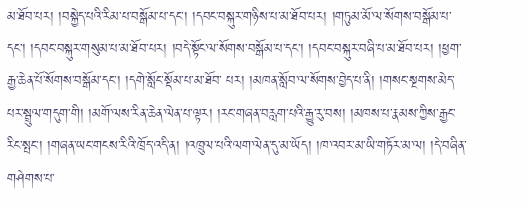མ་ཐོབ་པར། །བསྐྱེད་པའི་རིམ་པ་བསྒོམ་པ་དང་། །དབང་བསྐུར་གཉིས་པ་མ་ཐོབ་པར། །གཏུམ་མོ་ལ་སོགས་བསྒོམ་པ་དང་། །དབང་བསྐུར་གསུམ་པ་མ་ཐོབ་པར། །བདེ་སྟོང་ལ་སོགས་བསྒོམ་པ་དང་། །དབང་བསྐུར་བཞི་པ་མ་ཐོབ་པར། །ཕྱག་རྒྱ་ཆེན་པོ་སོགས་བསྒོམ་དང་། །དགེ་སློང་སྡོམ་པ་མ་ཐོབ་ པར། །མཁན་སློབ་ལ་སོགས་བྱེད་པ་ནི། །གསང་སྔགས་མེད་པར་སྦྲུལ་གདུག་གི། །མགོ་ལས་རིན་ཆེན་ལེན་པ་ལྟར། །རང་གཞན་བརླག་པའི་རྒྱུ་རུ་བས། །མཁས་པ་རྣམས་ཀྱིས་རྒྱང་རིང་སྤང་། །གཞན་ཡང་གངས་རིའི་ཁྲོད་འདི་ན། །འཁྲུལ་པའི་ལག་ལེན་དུ་མ་ཡོད། །ཁ་འབར་མ་ཡི་གཏོར་མ་ལ། །དེ་བཞིན་གཤེགས་པ་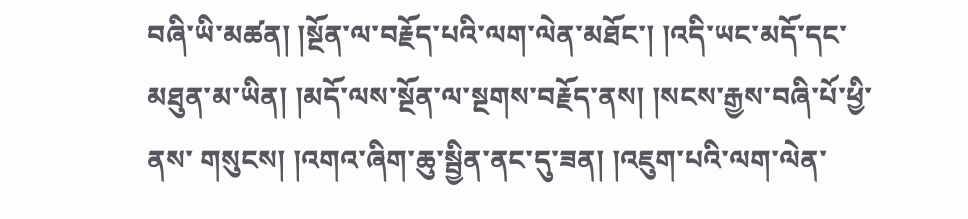བཞི་ཡི་མཚན། །སྔོན་ལ་བརྗོད་པའི་ལག་ལེན་མཐོང་། །འདི་ཡང་མདོ་དང་མཐུན་མ་ཡིན། །མདོ་ལས་སྔོན་ལ་སྔགས་བརྗོད་ནས། །སངས་རྒྱས་བཞི་པོ་ཕྱི་ནས་ གསུངས། །འགའ་ཞིག་ཆུ་སྦྱིན་ནང་དུ་ཟན། །འཇུག་པའི་ལག་ལེན་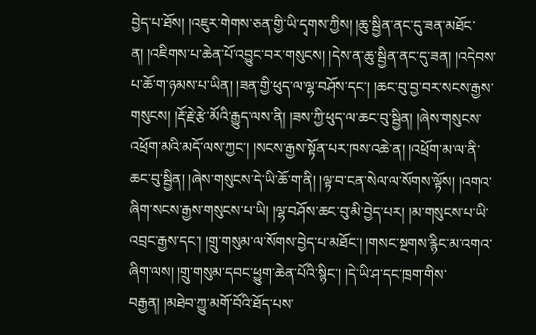བྱེད་པ་ཐོས། །འཇུར་གེགས་ཅན་གྱི་ཡི་དྭགས་ཀྱིས། །ཆུ་སྦྱིན་ནང་དུ་ཟན་མཐོང་ན། །འཇིགས་པ་ཆེན་པོ་འབྱུང་བར་གསུངས། །དེས་ན་ཆུ་སྦྱིན་ནང་དུ་ཟན། །འདེབས་པ་ཆོ་ག་ཉམས་པ་ཡིན། །ཟན་གྱི་ཕུད་ལ་ལྷ་བཤོས་དང་། །ཆང་བུ་བྱ་བར་སངས་རྒྱས་གསུངས། །རྡོ་རྗེ་རྩེ་མོའི་རྒྱུད་ལས་ནི། །ཟས་ཀྱི་ཕུད་ལ་ཆང་བུ་སྦྱིན། །ཞེས་གསུངས་འཕྲོག་མའི་མདོ་ལས་ཀྱང་། །སངས་རྒྱས་སྟོན་པར་ཁས་འཆེ་ན། །འཕྲོག་མ་ལ་ནི་ཆང་བུ་སྦྱིན། །ཞེས་གསུངས་དེ་ཡི་ཆོ་ག་ནི། །ལྟ་བ་ངན་སེལ་ལ་སོགས་ལྟོས། །འགའ་ཞིག་སངས་རྒྱས་གསུངས་པ་ཡི། །ལྷ་བཤོས་ཆང་བུ་མི་བྱེད་པར། །མ་གསུངས་པ་ཡི་འབྲང་རྒྱས་དང་། །གྲུ་གསུམ་ལ་སོགས་བྱེད་པ་མཐོང་། །གསང་སྔགས་རྙིང་མ་འགའ་ཞིག་ལས། །གྲུ་གསུམ་དབང་ཕྱུག་ཆེན་པོའི་སྙིང་། །དེ་ཡི་ཤ་དང་ཁྲག་གིས་བརྒྱན། །མཐེབ་ཀྱུ་མགོ་བོའི་ཐོད་པས་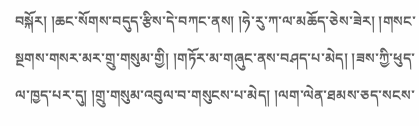བསྐོར། །ཆང་སོགས་བདུད་རྩིས་དེ་བཀང་ནས། །ཧེ་རུ་ཀ་ལ་མཆོད་ཅེས་ཟེར། །གསང་སྔགས་གསར་མར་གྲུ་གསུམ་གྱི། །གཏོར་མ་གཞུང་ནས་བཤད་པ་མེད། །ཟས་ཀྱི་ཕུད་ལ་ཁྱད་པར་དུ། །གྲུ་གསུམ་འབུལ་བ་གསུངས་པ་མེད། །ལག་ལེན་ཐམས་ཅད་སངས་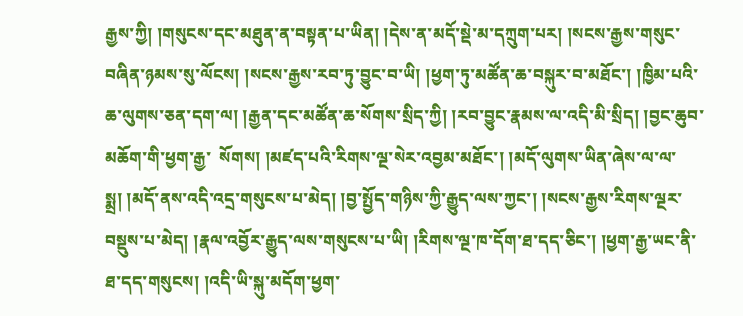རྒྱས་ཀྱི། །གསུངས་དང་མཐུན་ན་བསྟན་པ་ཡིན། །དེས་ན་མདོ་སྡེ་མ་དཀྲུག་པར། །སངས་རྒྱས་གསུང་བཞིན་ཉམས་སུ་ལོངས། །སངས་རྒྱས་རབ་ཏུ་བྱུང་བ་ཡི། །ཕྱག་ཏུ་མཚོན་ཆ་བསྐུར་བ་མཐོང་། །ཁྱིམ་པའི་ཆ་ལུགས་ཅན་དག་ལ། །རྒྱན་དང་མཚོན་ཆ་སོགས་སྲིད་ཀྱི། །རབ་བྱུང་རྣམས་ལ་འདི་མི་སྲིད། །བྱང་ཆུབ་མཆོག་གི་ཕྱག་རྒྱ་  སོགས། །མཛད་པའི་རིགས་ལྔ་སེར་འབྱམ་མཐོང་། །མདོ་ལུགས་ཡིན་ཞེས་ལ་ལ་སྨྲ། །མདོ་ནས་འདི་འདྲ་གསུངས་པ་མེད། །བྱ་སྤྱོད་གཉིས་ཀྱི་རྒྱུད་ལས་ཀྱང་། །སངས་རྒྱས་རིགས་ལྔར་བསྡུས་པ་མེད། །རྣལ་འབྱོར་རྒྱུད་ལས་གསུངས་པ་ཡི། །རིགས་ལྔ་ཁ་དོག་ཐ་དད་ཅིང་། །ཕྱག་རྒྱ་ཡང་ནི་ཐ་དད་གསུངས། །འདི་ཡི་སྐུ་མདོག་ཕྱག་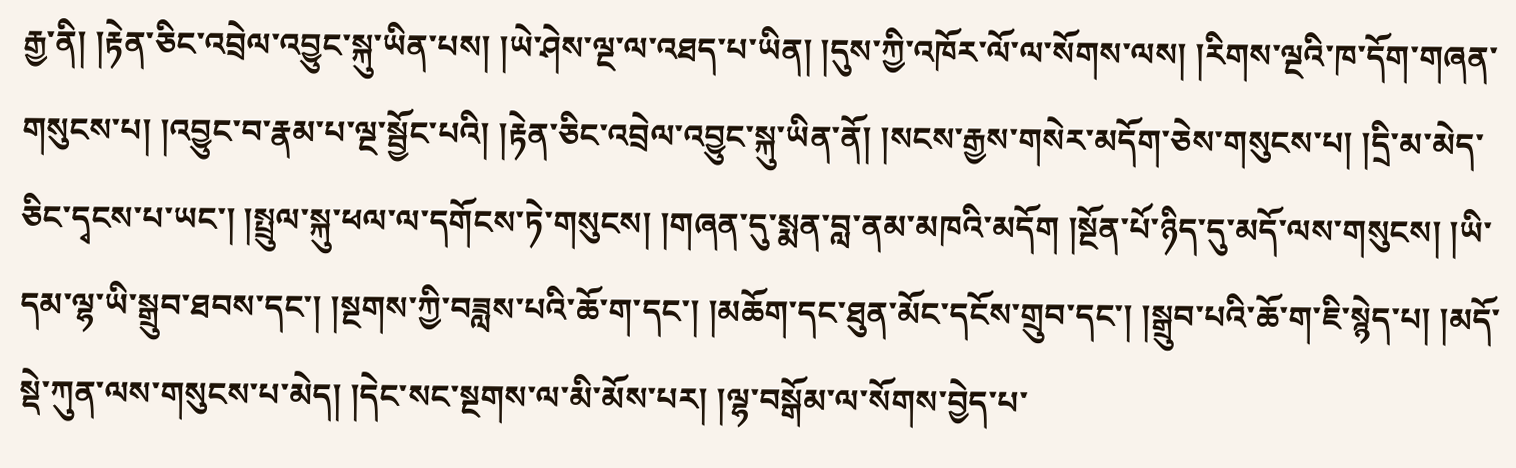རྒྱ་ནི། །རྟེན་ཅིང་འབྲེལ་འབྱུང་སྐུ་ཡིན་པས། །ཡེ་ཤེས་ལྔ་ལ་འཐད་པ་ཡིན། །དུས་ཀྱི་འཁོར་ལོ་ལ་སོགས་ལས། །རིགས་ལྔའི་ཁ་དོག་གཞན་གསུངས་པ། །འབྱུང་བ་རྣམ་པ་ལྔ་སྦྱོང་པའི། །རྟེན་ཅིང་འབྲེལ་འབྱུང་སྐུ་ཡིན་ནོ། །སངས་རྒྱས་གསེར་མདོག་ཅེས་གསུངས་པ། །དྲི་མ་མེད་ཅིང་དྭངས་པ་ཡང་། །སྤྲུལ་སྐུ་ཕལ་ལ་དགོངས་ཏེ་གསུངས། །གཞན་དུ་སྨན་བླ་ནམ་མཁའི་མདོག །སྔོན་པོ་ཉིད་དུ་མདོ་ལས་གསུངས། །ཡི་དམ་ལྷ་ཡི་སྒྲུབ་ཐབས་དང་། །སྔགས་ཀྱི་བཟླས་པའི་ཆོ་ག་དང་། །མཆོག་དང་ཐུན་མོང་དངོས་གྲུབ་དང་། །སྒྲུབ་པའི་ཆོ་ག་ཇི་སྙེད་པ། །མདོ་སྡེ་ཀུན་ལས་གསུངས་པ་མེད། །དེང་སང་སྔགས་ལ་མི་མོས་པར། །ལྷ་བསྒོམ་ལ་སོགས་བྱེད་པ་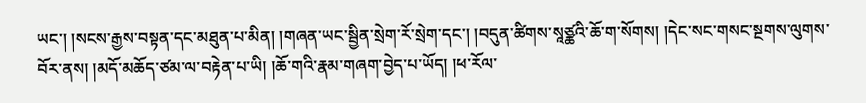ཡང་། །སངས་རྒྱས་བསྟན་དང་མཐུན་པ་མིན། །གཞན་ཡང་སྦྱིན་སྲེག་རོ་སྲེག་དང་། །བདུན་ཚིགས་སཱཙྪའི་ཆོ་ག་སོགས། །དེང་སང་གསང་སྔགས་ལུགས་བོར་ནས། །མདོ་མཆོད་ཙམ་ལ་བརྟེན་པ་ཡི། །ཆོ་གའི་རྣམ་གཞག་བྱེད་པ་ཡོད། །ཕ་རོལ་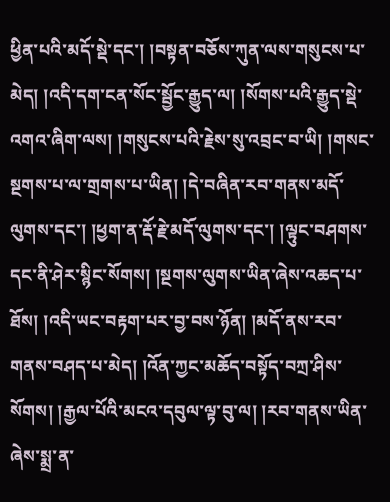ཕྱིན་པའི་མདོ་སྡེ་དང་། །བསྟན་བཅོས་ཀུན་ལས་གསུངས་པ་མེད། །འདི་དག་ངན་སོང་སྦྱོང་རྒྱུད་ལ། །སོགས་པའི་རྒྱུད་སྡེ་འགའ་ཞིག་ལས། །གསུངས་པའི་རྗེས་སུ་འབྲང་བ་ཡི། །གསང་སྔགས་པ་ལ་གྲགས་པ་ཡིན། །དེ་བཞིན་རབ་གནས་མདོ་ལུགས་དང་། །ཕྱག་ན་རྡོ་རྗེ་མདོ་ལུགས་དང་། །ལྟུང་བཤགས་དང་ནི་ཤེར་སྙིང་སོགས། །སྔགས་ལུགས་ཡིན་ཞེས་འཆད་པ་ཐོས། །འདི་ཡང་བརྟག་པར་བྱ་བས་ཉོན། །མདོ་ནས་རབ་གནས་བཤད་པ་མེད། །འོན་ཀྱང་མཆོད་བསྟོད་བཀྲ་ཤིས་སོགས། །རྒྱལ་པོའི་མངའ་དབུལ་ལྟ་བུ་ལ། །རབ་གནས་ཡིན་ཞེས་སྨྲ་ན་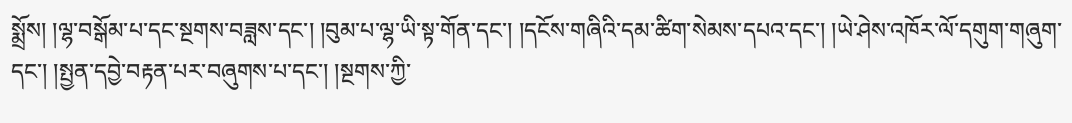སྨྲོས། །ལྷ་བསྒོམ་པ་དང་སྔགས་བཟླས་དང་། །བུམ་པ་ལྷ་ཡི་སྟ་གོན་དང་། །དངོས་གཞིའི་དམ་ཚིག་སེམས་དཔའ་དང་། །ཡེ་ཤེས་འཁོར་ལོ་དགུག་གཞུག་དང་། །སྤྱན་དབྱེ་བརྟན་པར་བཞུགས་པ་དང་། །སྔགས་ཀྱི་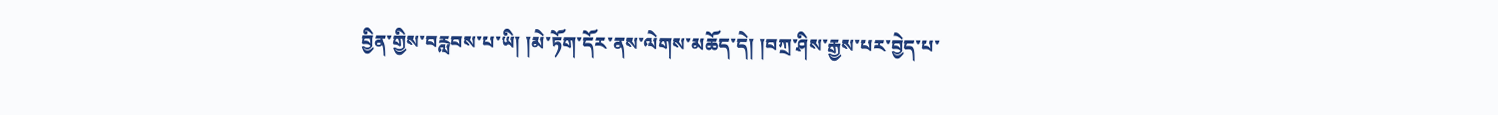བྱིན་གྱིས་བརླབས་པ་ཡི། །མེ་ཏོག་དོར་ནས་ལེགས་མཆོད་དེ། །བཀྲ་ཤིས་རྒྱས་པར་བྱེད་པ་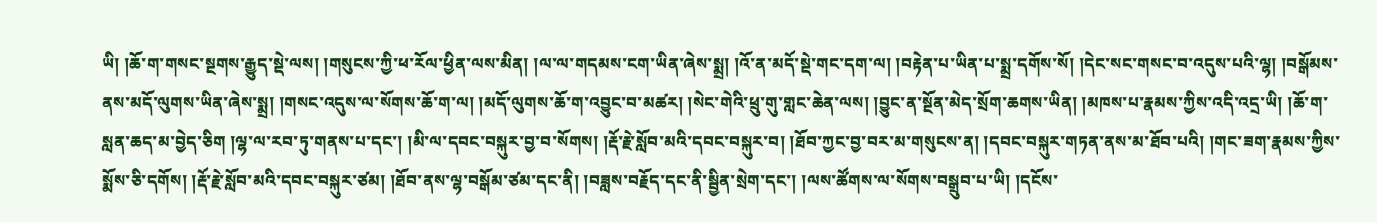ཡི། །ཆོ་ག་གསང་སྔགས་རྒྱུད་སྡེ་ལས། །གསུངས་ཀྱི་ཕ་རོལ་ཕྱིན་ལས་མིན། །ལ་ལ་གདམས་ངག་ཡིན་ཞེས་སྨྲ། །འོ་ན་མདོ་སྡེ་གང་དག་ལ། །བརྟེན་པ་ཡིན་པ་སྨྲ་དགོས་སོ། །དེང་སང་གསང་བ་འདུས་པའི་ལྷ། །བསྒོམས་ནས་མདོ་ལུགས་ཡིན་ཞེས་སྨྲ། །གསང་འདུས་ལ་སོགས་ཆོ་ག་ལ། །མདོ་ལུགས་ཆོ་ག་འབྱུང་བ་མཚར། །སེང་གེའི་ཕྲུ་གུ་གླང་ཆེན་ལས། །བྱུང་ན་སྔོན་མེད་སྲོག་ཆགས་ཡིན། །མཁས་པ་རྣམས་ཀྱིས་འདི་འདྲ་ཡི། །ཆོ་ག་སླན་ཆད་མ་བྱེད་ཅིག །ལྷ་ལ་རབ་ཏུ་གནས་པ་དང་། །མི་ལ་དབང་བསྐུར་བྱ་བ་སོགས། །རྡོ་རྗེ་སློབ་མའི་དབང་བསྐུར་བ། །ཐོབ་ཀྱང་བྱ་བར་མ་གསུངས་ན། །དབང་བསྐུར་གཏན་ནས་མ་ཐོབ་པའི། །གང་ཟག་རྣམས་ཀྱིས་སྨོས་ཅི་དགོས། །རྡོ་རྗེ་སློབ་མའི་དབང་བསྐུར་ཙམ། །ཐོབ་ནས་ལྷ་བསྒོམ་ཙམ་དང་ནི། །བཟླས་བརྗོད་དང་ནི་སྦྱིན་སྲེག་དང་། །ལས་ཚོགས་ལ་སོགས་བསྒྲུབ་པ་ཡི། །དངོས་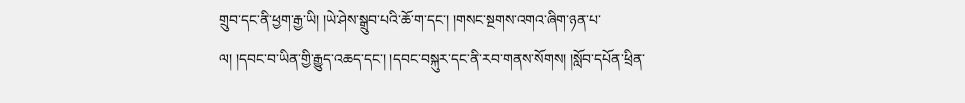གྲུབ་དང་ནི་ཕྱག་རྒྱ་ཡི། །ཡེ་ཤེས་སྒྲུབ་པའི་ཆོ་ག་དང་། །གསང་སྔགས་འགའ་ཞིག་ཉན་པ་ལ། །དབང་བ་ཡིན་གྱི་རྒྱུད་འཆད་དང་། །དབང་བསྐུར་དང་ནི་རབ་གནས་སོགས། །སློབ་དཔོན་ཕྲིན་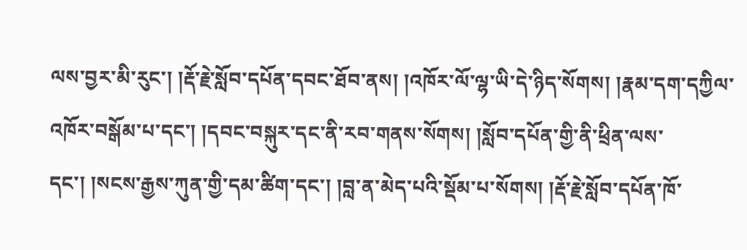ལས་བྱར་མི་རུང་། །རྡོ་རྗེ་སློབ་དཔོན་དབང་ཐོབ་ནས། །འཁོར་ལོ་ལྷ་ཡི་དེ་ཉིད་སོགས། །རྣམ་དག་དཀྱིལ་འཁོར་བསྒོམ་པ་དང་། །དབང་བསྐུར་དང་ནི་རབ་གནས་སོགས། །སློབ་དཔོན་གྱི་ནི་ཕྲིན་ལས་དང་། །སངས་རྒྱས་ཀུན་གྱི་དམ་ཚིག་དང་། །བླ་ན་མེད་པའི་སྡོམ་པ་སོགས། །རྡོ་རྗེ་སློབ་དཔོན་ཁོ་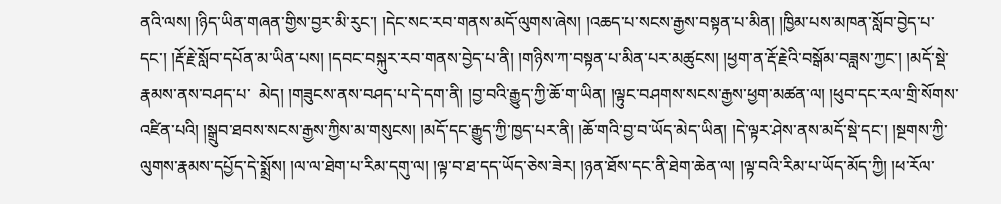ནའི་ལས། །ཉིད་ཡིན་གཞན་གྱིས་བྱར་མི་རུང་། །དེང་སང་རབ་གནས་མདོ་ལུགས་ཞེས། །འཆད་པ་སངས་རྒྱས་བསྟན་པ་མིན། །ཁྱིམ་པས་མཁན་སློབ་བྱེད་པ་དང་། །རྡོ་རྗེ་སློབ་དཔོན་མ་ཡིན་པས། །དབང་བསྐུར་རབ་གནས་བྱེད་པ་ནི། །གཉིས་ཀ་བསྟན་པ་མིན་པར་མཚུངས། །ཕྱག་ན་རྡོ་རྗེའི་བསྒོམ་བཟླས་ཀྱང་། །མདོ་སྡེ་རྣམས་ནས་བཤད་པ་  མེད། །གཟུངས་ནས་བཤད་པ་དེ་དག་ནི། །བྱ་བའི་རྒྱུད་ཀྱི་ཆོ་ག་ཡིན། །ལྟུང་བཤགས་སངས་རྒྱས་ཕྱག་མཚན་ལ། །ཕུབ་དང་རལ་གྲི་སོགས་འཛིན་པའི། །སྒྲུབ་ཐབས་སངས་རྒྱས་ཀྱིས་མ་གསུངས། །མདོ་དང་རྒྱུད་ཀྱི་ཁྱད་པར་ནི། །ཆོ་གའི་བྱ་བ་ཡོད་མེད་ཡིན། །དེ་ལྟར་ཤེས་ནས་མདོ་སྡེ་དང་། །སྔགས་ཀྱི་ལུགས་རྣམས་དཔྱོད་དེ་སྨྲོས། །ལ་ལ་ཐེག་པ་རིམ་དགུ་ལ། །ལྟ་བ་ཐ་དད་ཡོད་ཅེས་ཟེར། །ཉན་ཐོས་དང་ནི་ཐེག་ཆེན་ལ། །ལྟ་བའི་རིམ་པ་ཡོད་མོད་ཀྱི། །ཕ་རོལ་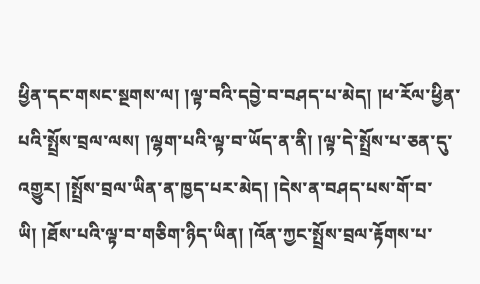ཕྱིན་དང་གསང་སྔགས་ལ། །ལྟ་བའི་དབྱེ་བ་བཤད་པ་མེད། །ཕ་རོལ་ཕྱིན་པའི་སྤྲོས་བྲལ་ལས། །ལྷག་པའི་ལྟ་བ་ཡོད་ན་ནི། །ལྟ་དེ་སྤྲོས་པ་ཅན་དུ་འགྱུར། །སྤྲོས་བྲལ་ཡིན་ན་ཁྱད་པར་མེད། །དེས་ན་བཤད་པས་གོ་བ་ཡི། །ཐོས་པའི་ལྟ་བ་གཅིག་ཉིད་ཡིན། །འོན་ཀྱང་སྤྲོས་བྲལ་རྟོགས་པ་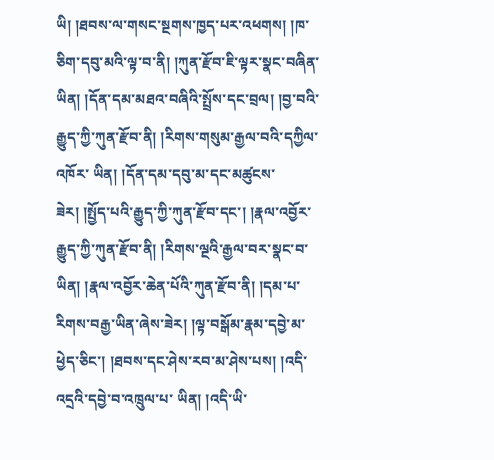ཡི། །ཐབས་ལ་གསང་སྔགས་ཁྱད་པར་འཕགས། །ཁ་ཅིག་དབུ་མའི་ལྟ་བ་ནི། །ཀུན་རྫོབ་ཇི་ལྟར་སྣང་བཞིན་ཡིན། །དོན་དམ་མཐའ་བཞིའི་སྤྲོས་དང་བྲལ། །བྱ་བའི་རྒྱུད་ཀྱི་ཀུན་རྫོབ་ནི། །རིགས་གསུམ་རྒྱལ་བའི་དཀྱིལ་འཁོར་ ཡིན། །དོན་དམ་དབུ་མ་དང་མཚུངས་ཟེར། །སྤྱོད་པའི་རྒྱུད་ཀྱི་ཀུན་རྫོབ་དང་། །རྣལ་འབྱོར་རྒྱུད་ཀྱི་ཀུན་རྫོབ་ནི། །རིགས་ལྔའི་རྒྱལ་བར་སྣང་བ་ཡིན། །རྣལ་འབྱོར་ཆེན་པོའི་ཀུན་རྫོབ་ནི། །དམ་པ་རིགས་བརྒྱ་ཡིན་ཞེས་ཟེར། །ལྟ་བསྒོམ་རྣམ་དབྱེ་མ་ཕྱེད་ཅིང་། །ཐབས་དང་ཤེས་རབ་མ་ཤེས་པས། །འདི་འདྲའི་དབྱེ་བ་འཁྲུལ་པ་ ཡིན། །འདི་ཡི་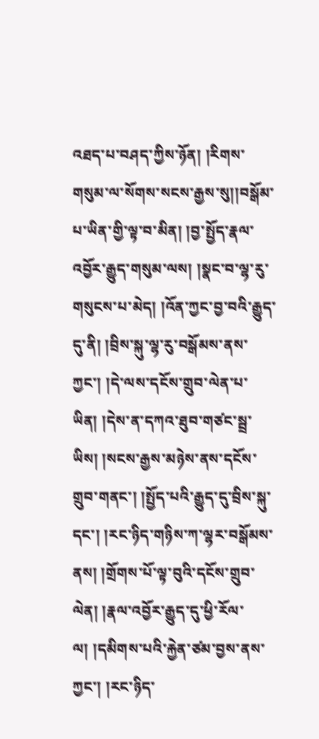འཐད་པ་བཤད་ཀྱིས་ཉོན། །རིགས་གསུམ་ལ་སོགས་སངས་རྒྱས་སུ།།བསྒོམ་པ་ཡིན་གྱི་ལྟ་བ་མིན། །བྱ་སྤྱོད་རྣལ་འབྱོར་རྒྱུད་གསུམ་ལས། །སྣང་བ་ལྷ་རུ་གསུངས་པ་མེད། །འོན་ཀྱང་བྱ་བའི་རྒྱུད་དུ་ནི། །བྲིས་སྐུ་ལྷ་རུ་བསྒོམས་ནས་ཀྱང་། །དེ་ལས་དངོས་གྲུབ་ལེན་པ་ཡིན། །དེས་ན་དཀའ་ཐུབ་གཙང་སྦྲ་ཡིས། །སངས་རྒྱས་མཉེས་ནས་དངོས་གྲུབ་གནང་། །སྤྱོད་པའི་རྒྱུད་དུ་བྲིས་སྐུ་དང་། །རང་ཉིད་གཉིས་ཀ་ལྷར་བསྒོམས་ནས། །གྲོགས་པོ་ལྟ་བུའི་དངོས་གྲུབ་ལེན། །རྣལ་འབྱོར་རྒྱུད་དུ་ཕྱི་རོལ་ལ། །དམིགས་པའི་རྐྱེན་ཙམ་བྱས་ནས་ཀྱང་། །རང་ཉིད་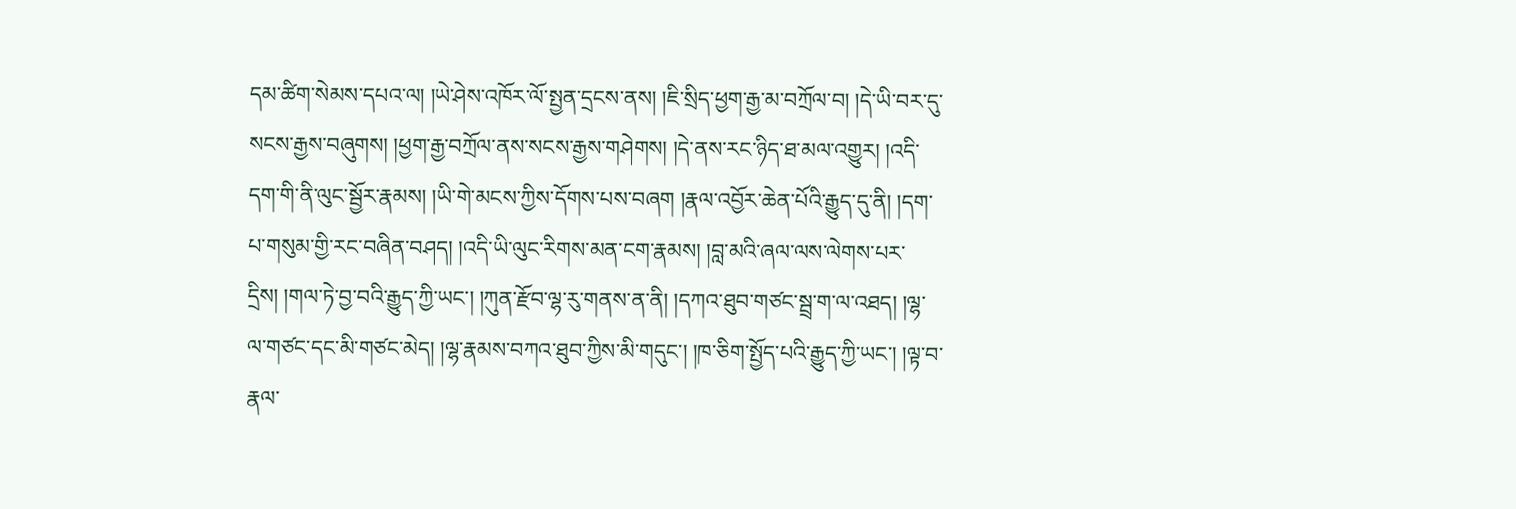དམ་ཚིག་སེམས་དཔའ་ལ། །ཡེ་ཤེས་འཁོར་ལོ་སྤྱན་དྲངས་ནས། །ཇི་སྲིད་ཕྱག་རྒྱ་མ་བཀྲོལ་བ། །དེ་ཡི་བར་དུ་སངས་རྒྱས་བཞུགས། །ཕྱག་རྒྱ་བཀྲོལ་ནས་སངས་རྒྱས་གཤེགས། །དེ་ནས་རང་ཉིད་ཐ་མལ་འགྱུར། །འདི་དག་གི་ནི་ལུང་སྦྱོར་རྣམས། །ཡི་གེ་མངས་ཀྱིས་དོགས་པས་བཞག །རྣལ་འབྱོར་ཆེན་པོའི་རྒྱུད་དུ་ནི། །དག་པ་གསུམ་གྱི་རང་བཞིན་བཤད། །འདི་ཡི་ལུང་རིགས་མན་ངག་རྣམས། །བླ་མའི་ཞལ་ལས་ལེགས་པར་དྲིས། །གལ་ཏེ་བྱ་བའི་རྒྱུད་ཀྱི་ཡང་། །ཀུན་རྫོབ་ལྷ་རུ་གནས་ན་ནི། །དཀའ་ཐུབ་གཙང་སྦྲ་ག་ལ་འཐད། །ལྷ་ལ་གཙང་དང་མི་གཙང་མེད། །ལྷ་རྣམས་བཀའ་ཐུབ་ཀྱིས་མི་གདུང་། །ཁ་ཅིག་སྤྱོད་པའི་རྒྱུད་ཀྱི་ཡང་། །ལྟ་བ་རྣལ་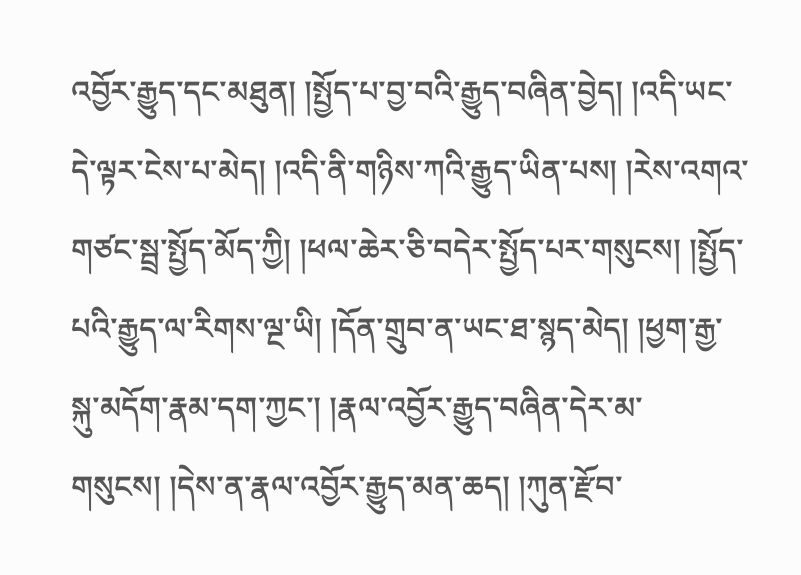འབྱོར་རྒྱུད་དང་མཐུན། །སྤྱོད་པ་བྱ་བའི་རྒྱུད་བཞིན་བྱེད། །འདི་ཡང་དེ་ལྟར་ངེས་པ་མེད། །འདི་ནི་གཉིས་ཀའི་རྒྱུད་ཡིན་པས། །རེས་འགའ་གཙང་སྦྲ་སྤྱོད་མོད་ཀྱི། །ཕལ་ཆེར་ཅི་བདེར་སྤྱོད་པར་གསུངས། །སྤྱོད་པའི་རྒྱུད་ལ་རིགས་ལྔ་ཡི། །དོན་གྲུབ་ན་ཡང་ཐ་སྙད་མེད། །ཕྱག་རྒྱ་སྐུ་མདོག་རྣམ་དག་ཀྱང་། །རྣལ་འབྱོར་རྒྱུད་བཞིན་དེར་མ་གསུངས། །དེས་ན་རྣལ་འབྱོར་རྒྱུད་མན་ཆད། །ཀུན་རྫོབ་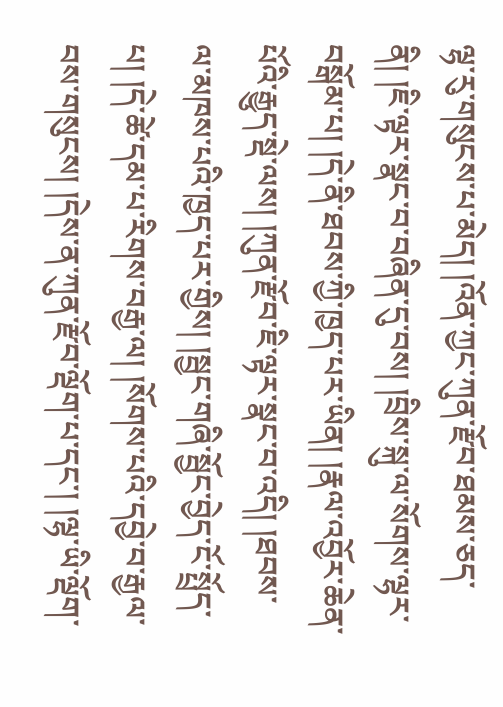ལྷ་རུ་གསུངས་པ་མེད། །འོན་ཀྱང་ཀུན་རྫོབ་ཐམས་ཅད་ནི། །ཇི་ལྟར་སྣང་བ་བཞིན་དུ་བས། །བྲིས་སྐུ་ལ་སོགས་ལྷར་བསྒོམ་པ། །དེ་ནི་ཐབས་ཀྱི་ཁྱད་པར་ཡིན། །རྣལ་འབྱོར་ཆེན་པོའི་རྒྱུད་སྡེ་ལས། །ཀུན་རྫོབ་ཇི་ལྟར་སྣང་བ་འདི། །ཐབས་ལ་མཁས་པའི་ཁྱད་པར་གྱིས། །སྦྱང་གཞི་སྦྱོང་བྱེད་ངོ་སྤྲོད་པ། །དེ་ཚེ་དམ་པ་རིགས་བརྒྱ་ལ། །སོགས་པའི་དབྱེ་བ་རྒྱལ་བས་གསུངས། །དེས་ན་ཀུན་རྫོབ་ལྡོག་པ་དང་། །ལྷ་ཡི་ལྡོག་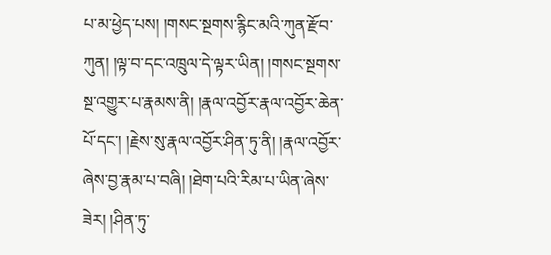པ་མ་ཕྱེད་པས། །གསང་སྔགས་རྙིང་མའི་ཀུན་རྫོབ་ཀུན། །ལྟ་བ་དང་འཁྲུལ་དེ་ལྟར་ཡིན། །གསང་སྔགས་སྔ་འགྱུར་པ་རྣམས་ནི། །རྣལ་འབྱོར་རྣལ་འབྱོར་ཆེན་པོ་དང་། །རྗེས་སུ་རྣལ་འབྱོར་ཤིན་ཏུ་ནི། །རྣལ་འབྱོར་ཞེས་བྱ་རྣམ་པ་བཞི། །ཐེག་པའི་རིམ་པ་ཡིན་ཞེས་ཟེར། །ཤིན་ཏུ་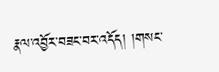རྣལ་འབྱོར་བཟང་བར་འདོད། །གསང་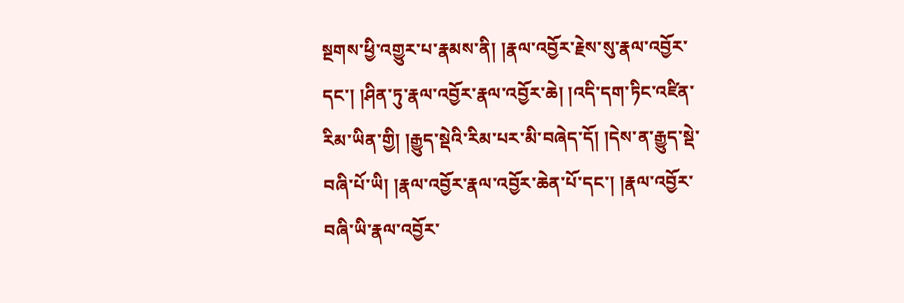སྔགས་ཕྱི་འགྱུར་པ་རྣམས་ནི། །རྣལ་འབྱོར་རྗེས་སུ་རྣལ་འབྱོར་དང་། །ཤིན་ཏུ་རྣལ་འབྱོར་རྣལ་འབྱོར་ཆེ། །འདི་དག་ཏིང་འཛིན་རིམ་ཡིན་གྱི། །རྒྱུད་སྡེའི་རིམ་པར་མི་བཞེད་དོ། །དེས་ན་རྒྱུད་སྡེ་བཞི་པོ་ཡི། །རྣལ་འབྱོར་རྣལ་འབྱོར་ཆེན་པོ་དང་། །རྣལ་འབྱོར་བཞི་ཡི་རྣལ་འབྱོར་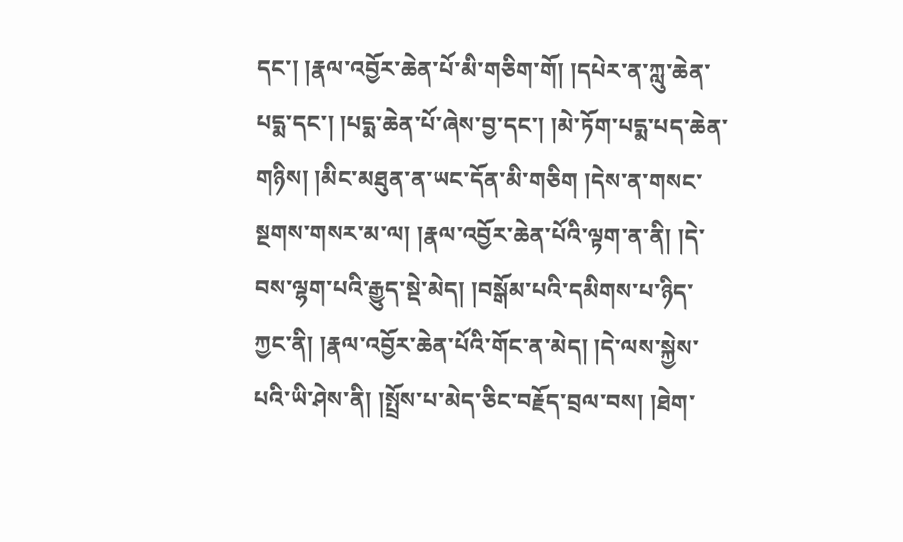དང་། །རྣལ་འབྱོར་ཆེན་པོ་མི་གཅིག་གོ། །དཔེར་ན་ཀླུ་ཆེན་པདྨ་དང་། །པདྨ་ཆེན་པོ་ཞེས་བྱ་དང་། །མེ་ཏོག་པདྨ་པད་ཆེན་གཉིས། །མིང་མཐུན་ན་ཡང་དོན་མི་གཅིག །དེས་ན་གསང་སྔགས་གསར་མ་ལ། །རྣལ་འབྱོར་ཆེན་པོའི་ལྟག་ན་ནི། །དེ་བས་ལྷག་པའི་རྒྱུད་སྡེ་མེད། །བསྒོམ་པའི་དམིགས་པ་ཉིད་ཀྱང་ནི། །རྣལ་འབྱོར་ཆེན་པོའི་གོང་ན་མེད། །དེ་ལས་སྐྱེས་པའི་ཡི་ཤེས་ནི། །སྤྲོས་པ་མེད་ཅིང་བརྗོད་བྲལ་བས། །ཐེག་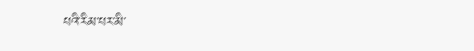པའི་རིམ་པར་མི་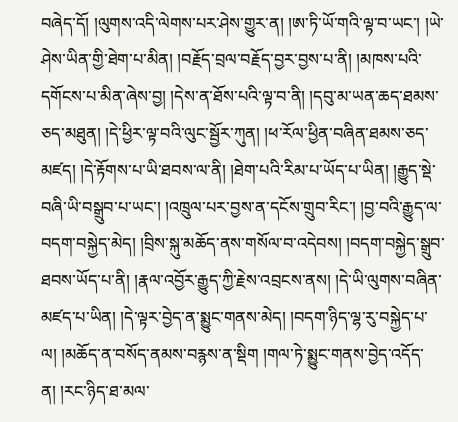བཞེད་དོ། །ལུགས་འདི་ལེགས་པར་ཤེས་གྱུར་ན། །ཨ་ཏི་ཡོ་གའི་ལྟ་བ་ཡང་། །ཡེ་ཤེས་ཡིན་གྱི་ཐེག་པ་མིན། །བརྗོད་བྲལ་བརྗོད་བྱར་བྱས་པ་ནི། །མཁས་པའི་དགོངས་པ་མིན་ཞེས་བྱ། །དེས་ན་ཐོས་པའི་ལྟ་བ་ནི། །དབུ་མ་ཡན་ཆད་ཐམས་ཅད་མཐུན། །དེ་ཕྱིར་ལྟ་བའི་ལུང་སྦྱོར་ཀུན། །ཕ་རོལ་ཕྱིན་བཞིན་ཐམས་ཅད་མཛད། །དེ་རྟོགས་པ་ཡི་ཐབས་ལ་ནི། །ཐེག་པའི་རིམ་པ་ཡོད་པ་ཡིན། །རྒྱུད་སྡེ་བཞི་ཡི་བསྒྲུབ་པ་ཡང་། །འཁྲུལ་པར་བྱས་ན་དངོས་གྲུབ་རིང་། །བྱ་བའི་རྒྱུད་ལ་བདག་བསྐྱེད་མེད། །བྲིས་སྐུ་མཆོད་ནས་གསོལ་བ་འདེབས། །བདག་བསྐྱེད་སྒྲུབ་ཐབས་ཡོད་པ་ནི། །རྣལ་འབྱོར་རྒྱུད་ཀྱི་རྗེས་འབྲངས་ནས། །དེ་ཡི་ལུགས་བཞིན་མཛད་པ་ཡིན། །དེ་ལྟར་བྱེད་ན་སྨྱུང་གནས་མེད། །བདག་ཉིད་ལྷ་རུ་བསྐྱེད་པ་ལ། །མཆོད་ན་བསོད་ནམས་བརྙས་ན་སྡིག །གལ་ཏེ་སྨྱུང་གནས་བྱེད་འདོད་ན། །རང་ཉིད་ཐ་མལ་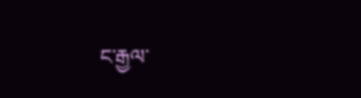ང་རྒྱལ་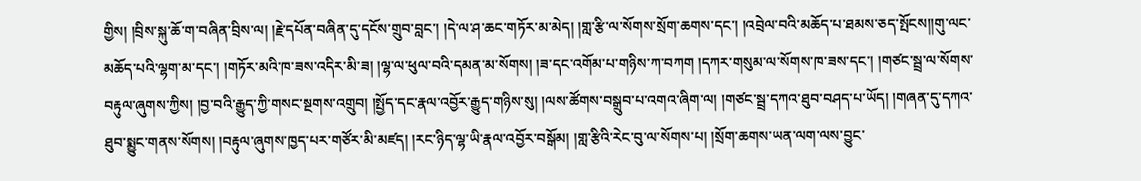གྱིས། །བྲིས་སྐུ་ཆོ་ག་བཞིན་བྲིས་ལ། །རྗེ་དཔོན་བཞིན་དུ་དངོས་གྲུབ་བླང་། །དེ་ལ་ཤ་ཆང་གཏོར་མ་མེད། །གླ་རྩི་ལ་སོགས་སྲོག་ཆགས་དང་། །འབྲེལ་བའི་མཆོད་པ་ཐམས་ཅད་སྤོངས།།གུ་ལང་མཆོད་པའི་ལྷག་མ་དང་། །གཏོར་མའི་ཁ་ཟས་འདིར་མི་ཟ། །ལྷ་ལ་ཕུལ་བའི་དམན་མ་སོགས། །ཟ་དང་འགོམ་པ་གཉིས་ཀ་བཀག །དཀར་གསུམ་ལ་སོགས་ཁ་ཟས་དང་། །གཙང་སྦྲ་ལ་སོགས་བརྟུལ་ཞུགས་ཀྱིས། །བྱ་བའི་རྒྱུད་ཀྱི་གསང་སྔགས་འགྲུབ། །སྤྱོད་དང་རྣལ་འབྱོར་རྒྱུད་གཉིས་སུ། །ལས་ཚོགས་བསྒྲུབ་པ་འགའ་ཞིག་ལ། །གཙང་སྦྲ་དཀའ་ཐུབ་བཤད་པ་ཡོད། །གཞན་དུ་དཀའ་ཐུབ་སྨྱུང་གནས་སོགས། །བརྟུལ་ཞུགས་ཁྱད་པར་གཙོར་མི་མཛད། །རང་ཉིད་ལྷ་ཡི་རྣལ་འབྱོར་བསྒོམ། །གླ་རྩིའི་རེང་བུ་ལ་སོགས་པ། །སྲོག་ཆགས་ཡན་ལག་ལས་བྱུང་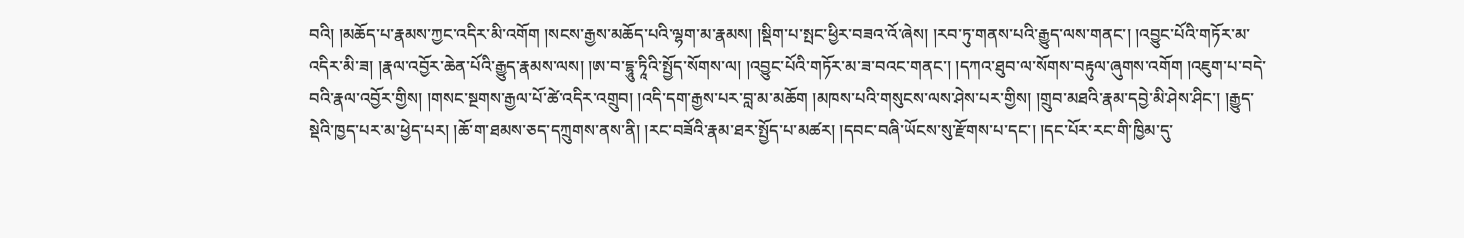བའི། །མཆོད་པ་རྣམས་ཀྱང་འདིར་མི་འགོག །སངས་རྒྱས་མཆོད་པའི་ལྷག་མ་རྣམས། །སྡིག་པ་སྤང་ཕྱིར་བཟའ་འོ་ཞེས། །རབ་ཏུ་གནས་པའི་རྒྱུད་ལས་གནང་། །འབྱུང་པོའི་གཏོར་མ་འདིར་མི་ཟ། །རྣལ་འབྱོར་ཆེན་པོའི་རྒྱུད་རྣམས་ལས། །ཨ་བ་དྷཱུ་ཏཱིའི་སྤྱོད་སོགས་ལ། །འབྱུང་པོའི་གཏོར་མ་ཟ་བའང་གནང་། །དཀའ་ཐུབ་ལ་སོགས་བརྟུལ་ཞུགས་འགོག །འཇུག་པ་བདེ་བའི་རྣལ་འབྱོར་གྱིས། །གསང་སྔགས་རྒྱལ་པོ་ཚེ་འདིར་འགྲུབ། །འདི་དག་རྒྱས་པར་བླ་མ་མཆོག །མཁས་པའི་གསུངས་ལས་ཤེས་པར་གྱིས། །གྲུབ་མཐའི་རྣམ་དབྱེ་མི་ཤེས་ཤིང་། །རྒྱུད་སྡེའི་ཁྱད་པར་མ་ཕྱེད་པར། །ཆོ་ག་ཐམས་ཅད་དཀྲུགས་ནས་ནི། །རང་བཟོའི་རྣམ་ཐར་སྤྱོད་པ་མཚར། །དབང་བཞི་ཡོངས་སུ་རྫོགས་པ་དང་། །དང་པོར་རང་གི་ཁྱིམ་དུ་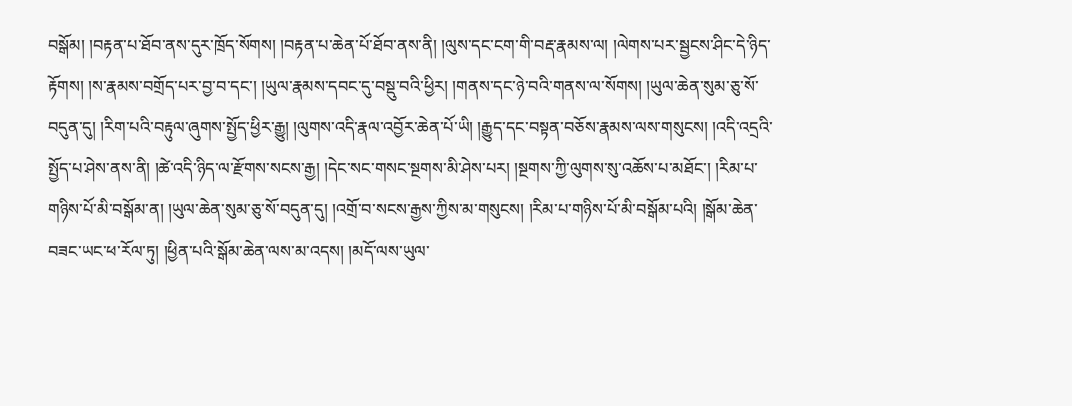བསྒོམ། །བརྟན་པ་ཐོབ་ནས་དུར་ཁྲོད་སོགས། །བརྟན་པ་ཆེན་པོ་ཐོབ་ནས་ནི། །ལུས་དང་ངག་གི་བརྡ་རྣམས་ལ། །ལེགས་པར་སྦྱངས་ཤིང་དེ་ཉིད་རྟོགས། །ས་རྣམས་བགྲོད་པར་བྱ་བ་དང་། །ཡུལ་རྣམས་དབང་དུ་བསྡུ་བའི་ཕྱིར། །གནས་དང་ཉེ་བའི་གནས་ལ་སོགས། །ཡུལ་ཆེན་སུམ་ཅུ་སོ་བདུན་དུ། །རིག་པའི་བརྟུལ་ཞུགས་སྤྱོད་ཕྱིར་རྒྱུ། །ལུགས་འདི་རྣལ་འབྱོར་ཆེན་པོ་ཡི། །རྒྱུད་དང་བསྟན་བཅོས་རྣམས་ལས་གསུངས། །འདི་འདྲའི་སྤྱོད་པ་ཤེས་ནས་ནི། །ཚེ་འདི་ཉིད་ལ་རྫོགས་སངས་རྒྱ། །དེང་སང་གསང་སྔགས་མི་ཤེས་པར། །སྔགས་ཀྱི་ལུགས་སུ་འཆོས་པ་མཐོང་། །རིམ་པ་གཉིས་པོ་མི་བསྒོམ་ན། །ཡུལ་ཆེན་སུམ་ཅུ་སོ་བདུན་དུ། །འགྲོ་བ་སངས་རྒྱས་ཀྱིས་མ་གསུངས། །རིམ་པ་གཉིས་པོ་མི་བསྒོམ་པའི། །སྒོམ་ཆེན་བཟང་ཡང་ཕ་རོལ་ཏུ། །ཕྱིན་པའི་སྒོམ་ཆེན་ལས་མ་འདས། །མདོ་ལས་ཡུལ་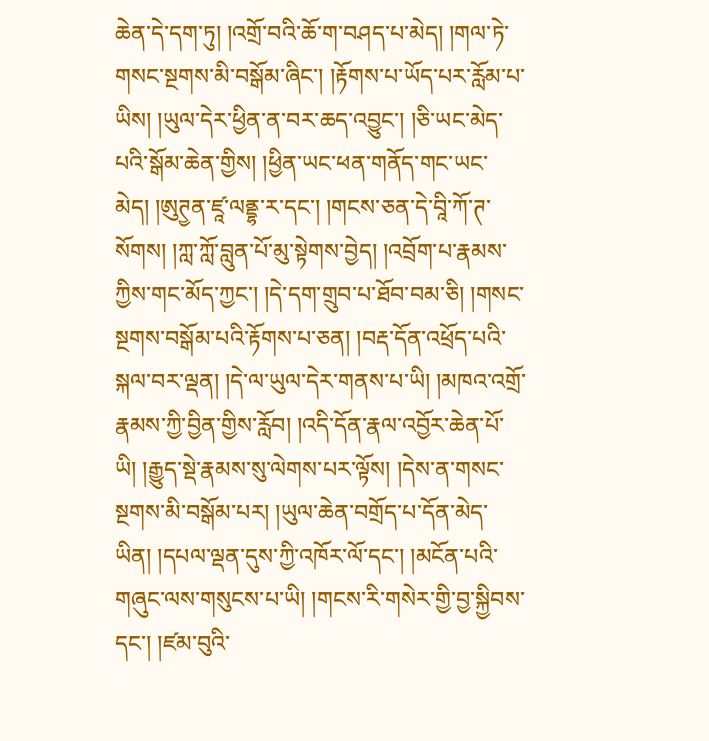ཆེན་དེ་དག་ཏུ། །འགྲོ་བའི་ཆོ་ག་བཤད་པ་མེད། །གལ་ཏེ་གསང་སྔགས་མི་བསྒོམ་ཞིང་། །རྟོགས་པ་ཡོད་པར་རློམ་པ་ཡིས། །ཡུལ་དེར་ཕྱིན་ན་བར་ཆད་འབྱུང་། །ཅི་ཡང་མེད་པའི་སྒོམ་ཆེན་གྱིས། །ཕྱིན་ཡང་ཕན་གནོད་གང་ཡང་མེད། །ཨུཊྱན་ཛཱ་ལནྡྷ་ར་དང་། །གངས་ཅན་དེ་བཱི་ཀོ་ཊ་སོགས། །ཀླ་ཀློ་བླུན་པོ་མུ་སྟེགས་བྱེད། །འབྲོག་པ་རྣམས་ཀྱིས་གང་མོད་ཀྱང་། །དེ་དག་གྲུབ་པ་ཐོབ་བམ་ཅི། །གསང་སྔགས་བསྒོམ་པའི་རྟོགས་པ་ཅན། །བརྡ་དོན་འཕྲོད་པའི་སྐལ་བར་ལྡན། །དེ་ལ་ཡུལ་དེར་གནས་པ་ཡི། །མཁའ་འགྲོ་རྣམས་ཀྱི་བྱིན་གྱིས་རློབ། །འདི་དོན་རྣལ་འབྱོར་ཆེན་པོ་ཡི། །རྒྱུད་སྡེ་རྣམས་སུ་ལེགས་པར་ལྟོས། །དེས་ན་གསང་སྔགས་མི་བསྒོམ་པར། །ཡུལ་ཆེན་བགྲོད་པ་དོན་མེད་ཡིན། །དཔལ་ལྡན་དུས་ཀྱི་འཁོར་ལོ་དང་། །མངོན་པའི་གཞུང་ལས་གསུངས་པ་ཡི། །གངས་རི་གསེར་གྱི་བྱ་སྐྱིབས་དང་། །ཛམ་བུའི་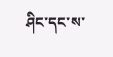ཤིང་དང་ས་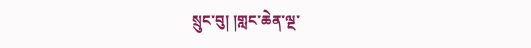སྲུང་བུ། །གླང་ཆེན་ལྔ་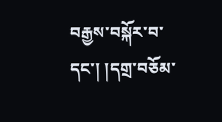བརྒྱས་བསྐོར་བ་དང་། །དགྲ་བཅོམ་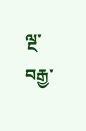ལྔ་བརྒྱ་